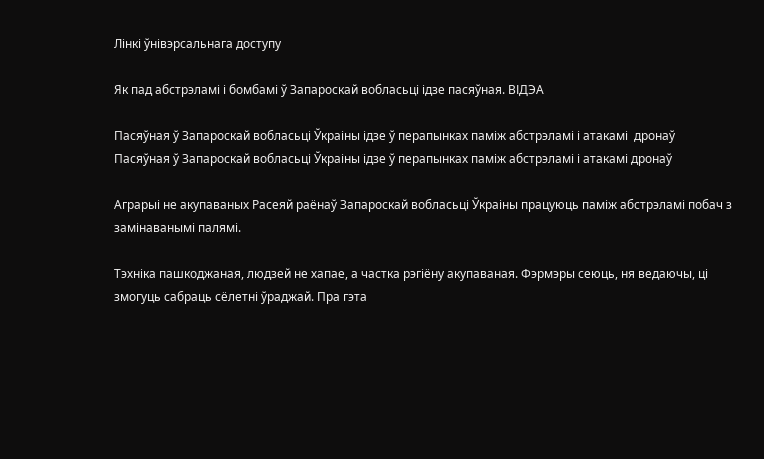Лінкі ўнівэрсальнага доступу

Як пад абстрэламі і бомбамі ў Запароскай вобласьці ідзе пасяўная. ВІДЭА

Пасяўная ў Запароскай вобласьці Ўкраіны ідзе ў перапынках паміж абстрэламі і атакамі  дронаў
Пасяўная ў Запароскай вобласьці Ўкраіны ідзе ў перапынках паміж абстрэламі і атакамі дронаў

Аграрыі не акупаваных Расеяй раёнаў Запароскай вобласьці Ўкраіны працуюць паміж абстрэламі побач з замінаванымі палямі.

Тэхніка пашкоджаная, людзей не хапае, а частка рэгіёну акупаваная. Фэрмэры сеюць, ня ведаючы, ці змогуць сабраць сёлетні ўраджай. Пра гэта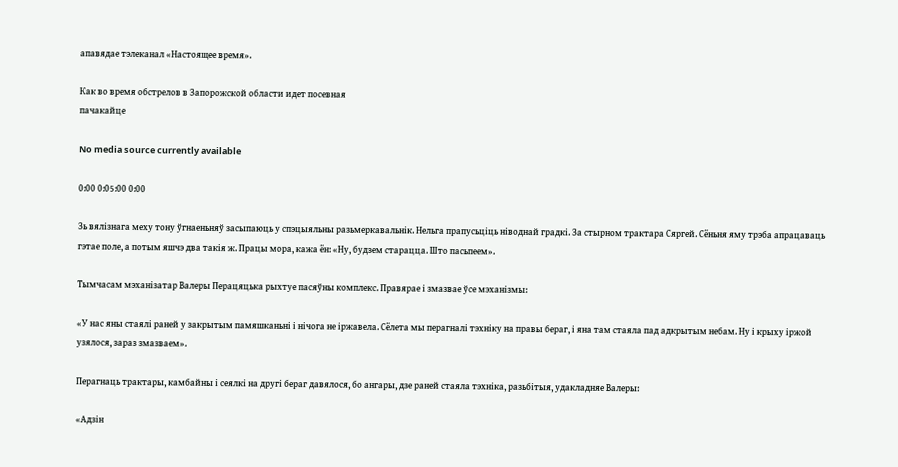апавядае тэлеканал «Настоящее время».

Как во время обстрелов в Запорожской области идет посевная
пачакайце

No media source currently available

0:00 0:05:00 0:00

Зь вялізнага меху тону ўгнаеньняў засыпаюць у спэцыяльны разьмеркавальнік. Нельга прапусьціць ніводнай градкі. За стырном трактара Сяргей. Сёньня яму трэба апрацаваць гэтае поле, а потым яшчэ два такія ж. Працы мора, кажа ён: «Ну, будзем старацца. Што пасьпеем».

Тымчасам мэханізатар Валеры Перацяцька рыхтуе пасяўны комплекс. Правярае і змазвае ўсе мэханізмы:

«У нас яны стаялі раней у закрытым памяшканьні і нічога не іржавела. Сёлета мы перагналі тэхніку на правы бераг, і яна там стаяла пад адкрытым небам. Ну і крыху іржой узялося, зараз змазваем».

Перагнаць трактары, камбайны і сеялкі на другі бераг давялося, бо ангары, дзе раней стаяла тэхніка, разьбітыя, удакладняе Валеры:

«Адзін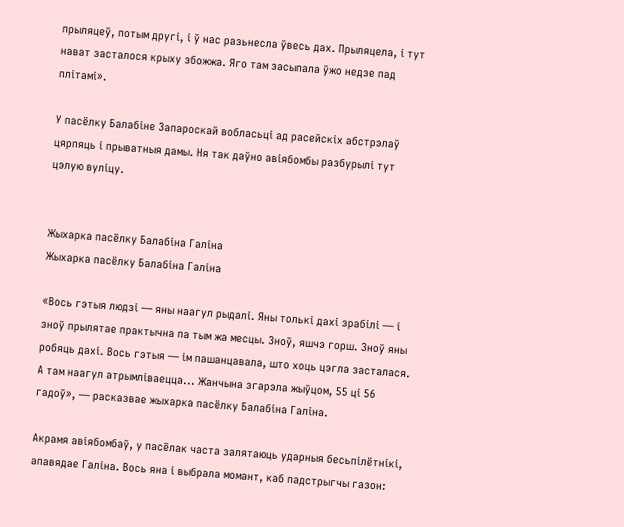прыляцеў, потым другі, і ў нас разьнесла ўвесь дах. Прыляцела, і тут нават засталося крыху збожжа. Яго там засыпала ўжо недзе пад плітамі».

У пасёлку Балабіне Запароскай вобласьці ад расейскіх абстрэлаў цярпяць і прыватныя дамы. Ня так даўно авіябомбы разбурылі тут цэлую вуліцу.


Жыхарка пасёлку Балабіна Галіна
Жыхарка пасёлку Балабіна Галіна

«Вось гэтыя людзі — яны наагул рыдалі. Яны толькі дахі зрабілі — і зноў прылятае практычна па тым жа месцы. Зноў, яшчэ горш. Зноў яны робяць дахі. Вось гэтыя — ім пашанцавала, што хоць цэгла засталася. А там наагул атрымліваецца... Жанчына згарэла жыўцом, 55 ці 56 гадоў», — расказвае жыхарка пасёлку Балабіна Галіна.

Акрамя авіябомбаў, у пасёлак часта залятаюць ударныя бесьпілётнікі, апавядае Галіна. Вось яна і выбрала момант, каб падстрыгчы газон: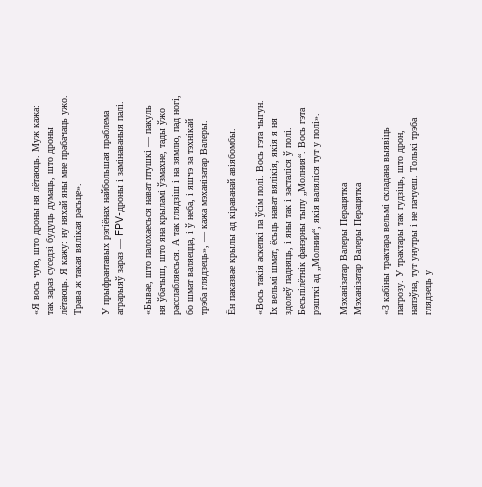«Я вось чую, што дроны ня лётаюць. Муж кажа: так зараз суседзі будуць думаць, што дроны лётаюць. Я кажу: ну няхай яны мне прабачаць ужо. Трава ж такая вялікая расьце».

У прыфрантавых рэгіёнах найбольшая праблема аграрыяў зараз — FPV-дроны і замінаваныя палі.

«Бывае, што палохаесься нават птушкі — пакуль ня ўбачыш, што яна крыламі ўзмахне, тады ўжо расслабляесься. А так глядзіш і на зямлю, пад ногі, бо шмат валяецца, і ў неба, і яшчэ за тэхнікай трэба глядзець», — кажа мэханізатар Валеры.

Ён паказвае крылы ад кіраванай авіябомбы.

«Вось такія аскепкі па ўсім полі. Вось гэта чыгун. Іх вельмі шмат, ёсьць нават вялікія, якія я ня здолеў падняць, і яны так і засталіся ў полі. Бесьпілётнік фанэрны тыпу „Молния“. Вось гэта рэшткі ад „Молнии“, якія валяліся тут у полі».

Мэханізатар Валеры Перацятка
Мэханізатар Валеры Перацятка

«З кабіны трактара вельмі складана выявіць пагрозу. У трактары так гудзіць, што дрон, напэўна, тут унутры і не пачуеш. Толькі трэба глядзець у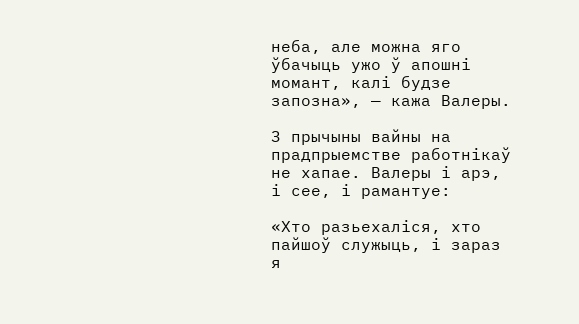неба, але можна яго ўбачыць ужо ў апошні момант, калі будзе запозна», — кажа Валеры.

З прычыны вайны на прадпрыемстве работнікаў не хапае. Валеры і арэ, і сее, і рамантуе:

«Хто разьехаліся, хто пайшоў служыць, і зараз я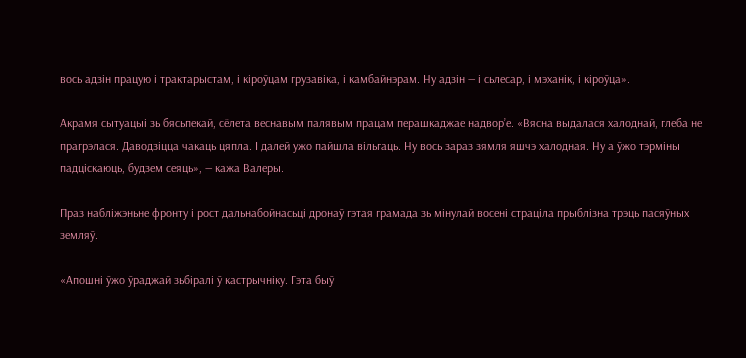вось адзін працую і трактарыстам, і кіроўцам грузавіка, і камбайнэрам. Ну адзін — і сьлесар, і мэханік, і кіроўца».

Акрамя сытуацыі зь бясьпекай, сёлета веснавым палявым працам перашкаджае надвор’е. «Вясна выдалася халоднай, глеба не прагрэлася. Даводзіцца чакаць цяпла. І далей ужо пайшла вільгаць. Ну вось зараз зямля яшчэ халодная. Ну а ўжо тэрміны падціскаюць, будзем сеяць», — кажа Валеры.

Праз набліжэньне фронту і рост дальнабойнасьці дронаў гэтая грамада зь мінулай восені страціла прыблізна трэць пасяўных земляў.

«Апошні ўжо ўраджай зьбіралі ў кастрычніку. Гэта быў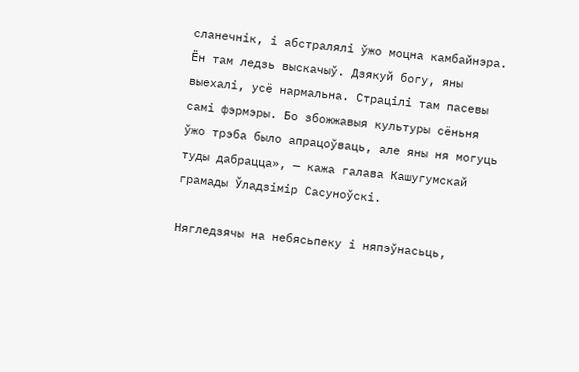сланечнік, і абстралялі ўжо моцна камбайнэра. Ён там ледзь выскачыў. Дзякуй богу, яны выехалі, усё нармальна. Страцілі там пасевы самі фэрмэры. Бо збожжавыя культуры сёньня ўжо трэба было апрацоўваць, але яны ня могуць туды дабрацца», — кажа галава Кашугумскай грамады Ўладзімір Сасуноўскі.

Нягледзячы на небясьпеку і няпэўнасьць,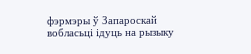фэрмэры ў Запароскай вобласьці ідуць на рызыку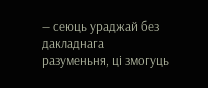— сеюць ураджай без дакладнага разуменьня, ці змогуць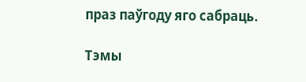праз паўгоду яго сабраць.

Тэмы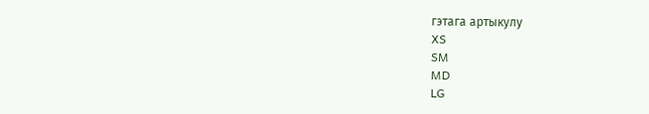гэтага артыкулу
XS
SM
MD
LG